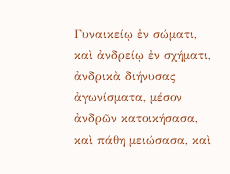Γυναικείῳ ἐν σώματι, καὶ ἀνδρείῳ ἐν σχήματι, ἀνδρικὰ διήνυσας ἀγωνίσματα, μέσον ἀνδρῶν κατοικήσασα, καὶ πάθη μειώσασα, καὶ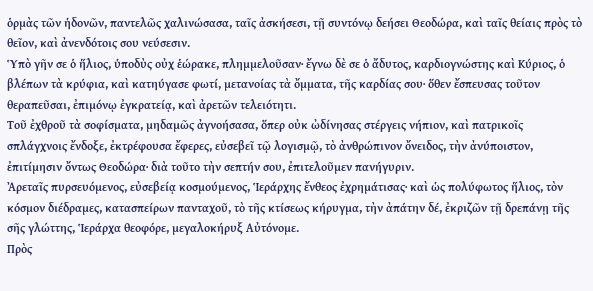ὁρμὰς τῶν ἡδονῶν, παντελῶς χαλινώσασα, ταῖς ἀσκήσεσι, τῇ συντόνῳ δεήσει Θεοδώρα, καὶ ταῖς θείαις πρὸς τὸ θεῖον, καὶ ἀνενδότοις σου νεύσεσιν.
Ὑπὸ γῆν σε ὁ ἥλιος, ὑποδὺς οὐχ ἑώρακε, πλημμελοῦσαν· ἔγνω δὲ σε ὁ ἄδυτος, καρδιογνώστης καὶ Κύριος, ὁ βλέπων τὰ κρύφια, καὶ κατηύγασε φωτί, μετανοίας τὰ ὄμματα, τῆς καρδίας σου· ὅθεν ἔσπευσας τοῦτον θεραπεῦσαι, ἐπιμόνῳ ἐγκρατείᾳ, καὶ ἀρετῶν τελειότητι.
Tοῦ ἐχθροῦ τὰ σοφίσματα, μηδαμῶς ἀγνοήσασα, ὅπερ οὐκ ὠδίνησας στέργεις νήπιον, καὶ πατρικοῖς σπλάγχνοις ἔνδοξε, ἐκτρέφουσα ἔφερες, εὐσεβεῖ τῷ λογισμῷ, τὸ ἀνθρώπινον ὄνειδος, τὴν ἀνύποιστον, ἐπιτίμησιν ὄντως Θεοδώρα· διὰ τοῦτο τὴν σεπτήν σου, ἐπιτελοῦμεν πανήγυριν.
Ἀρεταῖς πυρσευόμενος, εὐσεβείᾳ κοσμούμενος, Ἱεράρχης ἔνθεος ἐχρημάτισας· καὶ ὡς πολύφωτος ἥλιος, τὸν κόσμον διέδραμες, κατασπείρων πανταχοῦ, τὸ τῆς κτίσεως κήρυγμα, τὴν ἀπάτην δέ, ἐκριζῶν τῇ δρεπάνῃ τῆς σῆς γλώττης, Ἱεράρχα θεοφόρε, μεγαλοκήρυξ Αὐτόνομε.
Πρὸς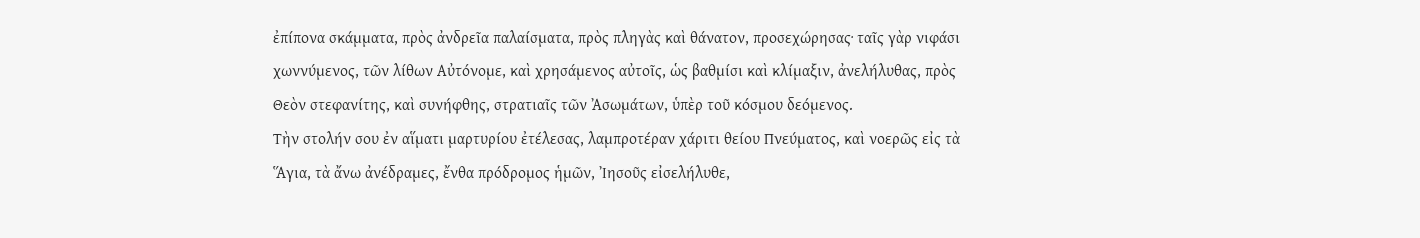ἐπίπονα σκάμματα, πρὸς ἀνδρεῖα παλαίσματα, πρὸς πληγὰς καὶ θάνατον, προσεχώρησας· ταῖς γὰρ νιφάσι χωννύμενος, τῶν λίθων Αὐτόνομε, καὶ χρησάμενος αὐτοῖς, ὡς βαθμίσι καὶ κλίμαξιν, ἀνελήλυθας, πρὸς Θεὸν στεφανίτης, καὶ συνήφθης, στρατιαῖς τῶν Ἀσωμάτων, ὑπὲρ τοῦ κόσμου δεόμενος.
Τὴν στολήν σου ἐν αἵματι μαρτυρίου ἐτέλεσας, λαμπροτέραν χάριτι θείου Πνεύματος, καὶ νοερῶς εἰς τὰ Ἅγια, τὰ ἄνω ἀνέδραμες, ἔνθα πρόδρομος ἡμῶν, Ἰησοῦς εἰσελήλυθε,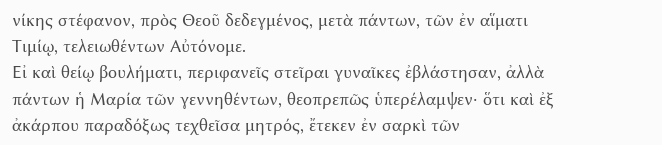νίκης στέφανον, πρὸς Θεοῦ δεδεγμένος, μετὰ πάντων, τῶν ἐν αἵματι Τιμίῳ, τελειωθέντων Αὐτόνομε.
Εἰ καὶ θείῳ βουλήματι, περιφανεῖς στεῖραι γυναῖκες ἐβλάστησαν, ἀλλὰ πάντων ἡ Μαρία τῶν γεννηθέντων, θεοπρεπῶς ὑπερέλαμψεν· ὅτι καὶ ἐξ ἀκάρπου παραδόξως τεχθεῖσα μητρός, ἔτεκεν ἐν σαρκὶ τῶν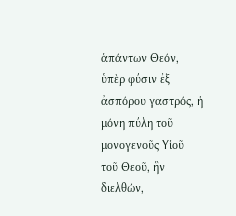ἁπάντων Θεόν, ὑπὲρ φύσιν ἐξ ἀσπόρου γαστρός, ἡ μόνη πύλη τοῦ μονογενοῦς Υἱοῦ τοῦ Θεοῦ, ἣν διελθών,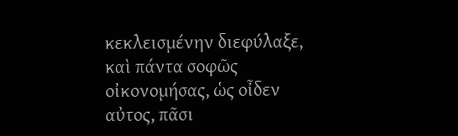κεκλεισμένην διεφύλαξε, καὶ πάντα σοφῶς οἰκονομήσας, ὡς οἶδεν αὐτος, πᾶσι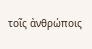τοῖς ἀνθρώποις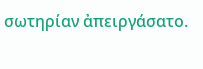σωτηρίαν ἀπειργάσατο.